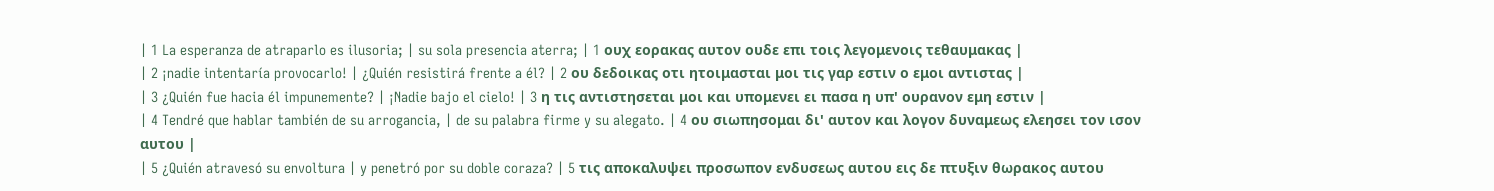| 1 La esperanza de atraparlo es ilusoria; | su sola presencia aterra; | 1 ουχ εορακας αυτον ουδε επι τοις λεγομενοις τεθαυμακας |
| 2 ¡nadie intentaría provocarlo! | ¿Quién resistirá frente a él? | 2 ου δεδοικας οτι ητοιμασται μοι τις γαρ εστιν ο εμοι αντιστας |
| 3 ¿Quién fue hacia él impunemente? | ¡Nadie bajo el cielo! | 3 η τις αντιστησεται μοι και υπομενει ει πασα η υπ' ουρανον εμη εστιν |
| 4 Tendré que hablar también de su arrogancia, | de su palabra firme y su alegato. | 4 ου σιωπησομαι δι' αυτον και λογον δυναμεως ελεησει τον ισον αυτου |
| 5 ¿Quién atravesó su envoltura | y penetró por su doble coraza? | 5 τις αποκαλυψει προσωπον ενδυσεως αυτου εις δε πτυξιν θωρακος αυτου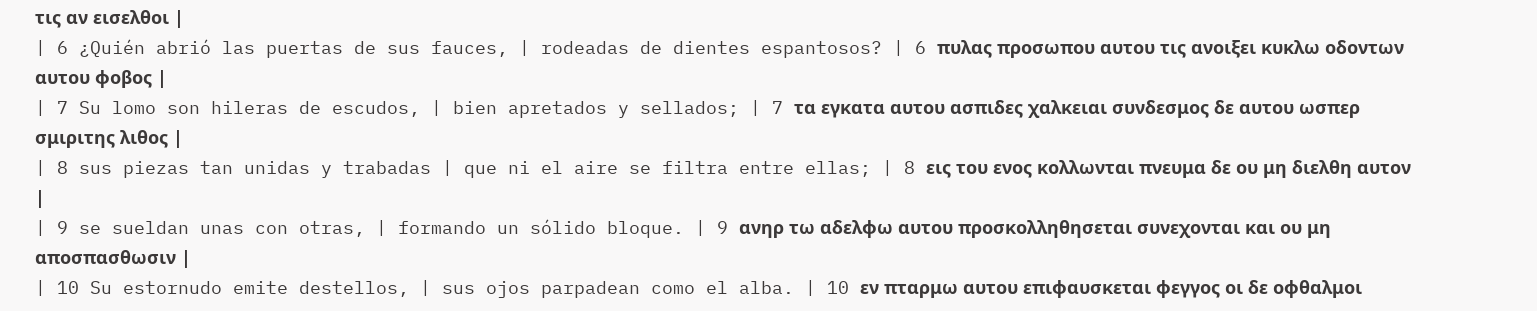τις αν εισελθοι |
| 6 ¿Quién abrió las puertas de sus fauces, | rodeadas de dientes espantosos? | 6 πυλας προσωπου αυτου τις ανοιξει κυκλω οδοντων αυτου φοβος |
| 7 Su lomo son hileras de escudos, | bien apretados y sellados; | 7 τα εγκατα αυτου ασπιδες χαλκειαι συνδεσμος δε αυτου ωσπερ σμιριτης λιθος |
| 8 sus piezas tan unidas y trabadas | que ni el aire se filtra entre ellas; | 8 εις του ενος κολλωνται πνευμα δε ου μη διελθη αυτον |
| 9 se sueldan unas con otras, | formando un sólido bloque. | 9 ανηρ τω αδελφω αυτου προσκολληθησεται συνεχονται και ου μη αποσπασθωσιν |
| 10 Su estornudo emite destellos, | sus ojos parpadean como el alba. | 10 εν πταρμω αυτου επιφαυσκεται φεγγος οι δε οφθαλμοι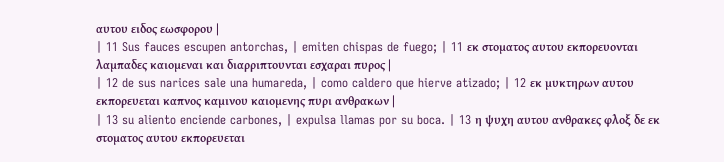αυτου ειδος εωσφορου |
| 11 Sus fauces escupen antorchas, | emiten chispas de fuego; | 11 εκ στοματος αυτου εκπορευονται λαμπαδες καιομεναι και διαρριπτουνται εσχαραι πυρος |
| 12 de sus narices sale una humareda, | como caldero que hierve atizado; | 12 εκ μυκτηρων αυτου εκπορευεται καπνος καμινου καιομενης πυρι ανθρακων |
| 13 su aliento enciende carbones, | expulsa llamas por su boca. | 13 η ψυχη αυτου ανθρακες φλοξ δε εκ στοματος αυτου εκπορευεται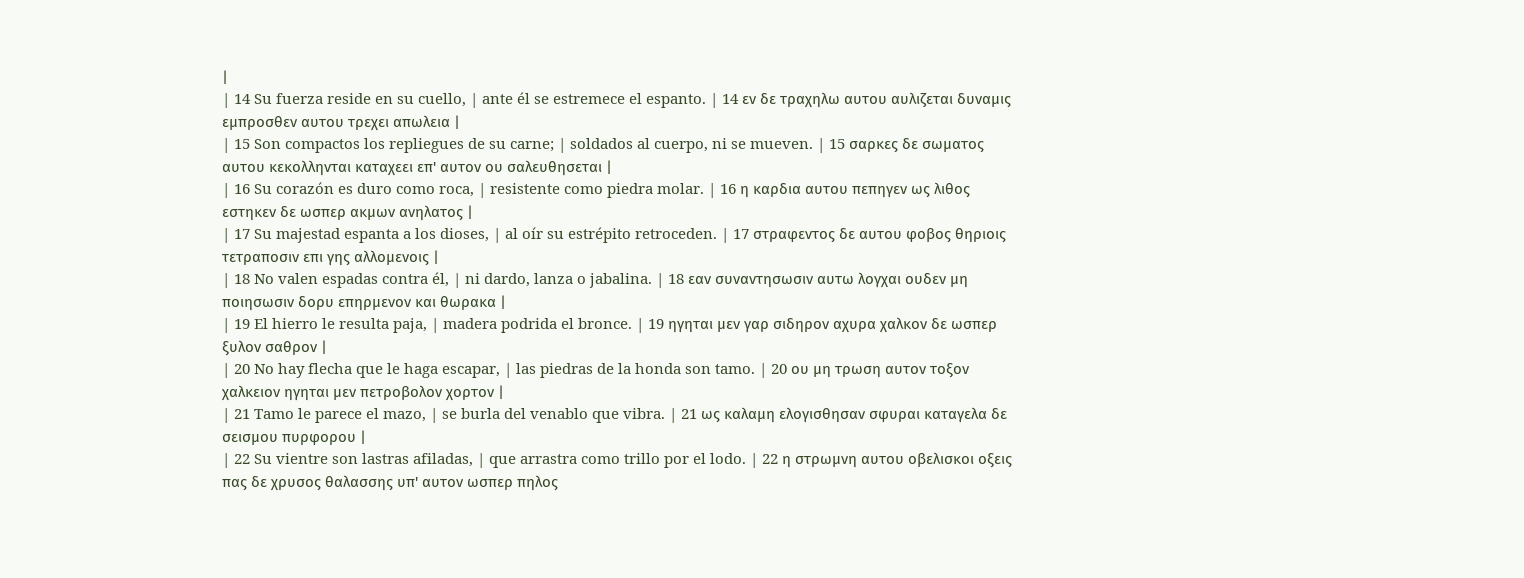|
| 14 Su fuerza reside en su cuello, | ante él se estremece el espanto. | 14 εν δε τραχηλω αυτου αυλιζεται δυναμις εμπροσθεν αυτου τρεχει απωλεια |
| 15 Son compactos los repliegues de su carne; | soldados al cuerpo, ni se mueven. | 15 σαρκες δε σωματος αυτου κεκολληνται καταχεει επ' αυτον ου σαλευθησεται |
| 16 Su corazón es duro como roca, | resistente como piedra molar. | 16 η καρδια αυτου πεπηγεν ως λιθος εστηκεν δε ωσπερ ακμων ανηλατος |
| 17 Su majestad espanta a los dioses, | al oír su estrépito retroceden. | 17 στραφεντος δε αυτου φοβος θηριοις τετραποσιν επι γης αλλομενοις |
| 18 No valen espadas contra él, | ni dardo, lanza o jabalina. | 18 εαν συναντησωσιν αυτω λογχαι ουδεν μη ποιησωσιν δορυ επηρμενον και θωρακα |
| 19 El hierro le resulta paja, | madera podrida el bronce. | 19 ηγηται μεν γαρ σιδηρον αχυρα χαλκον δε ωσπερ ξυλον σαθρον |
| 20 No hay flecha que le haga escapar, | las piedras de la honda son tamo. | 20 ου μη τρωση αυτον τοξον χαλκειον ηγηται μεν πετροβολον χορτον |
| 21 Tamo le parece el mazo, | se burla del venablo que vibra. | 21 ως καλαμη ελογισθησαν σφυραι καταγελα δε σεισμου πυρφορου |
| 22 Su vientre son lastras afiladas, | que arrastra como trillo por el lodo. | 22 η στρωμνη αυτου οβελισκοι οξεις πας δε χρυσος θαλασσης υπ' αυτον ωσπερ πηλος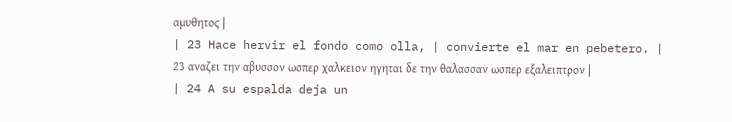αμυθητος |
| 23 Hace hervir el fondo como olla, | convierte el mar en pebetero. | 23 αναζει την αβυσσον ωσπερ χαλκειον ηγηται δε την θαλασσαν ωσπερ εξαλειπτρον |
| 24 A su espalda deja un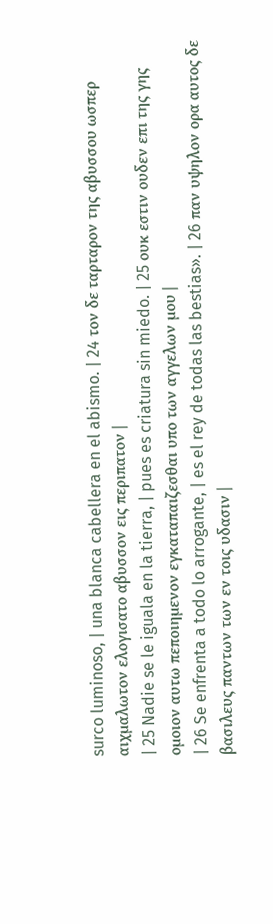surco luminoso, | una blanca cabellera en el abismo. | 24 τον δε ταρταρον της αβυσσου ωσπερ αιχμαλωτον ελογισατο αβυσσον εις περιπατον |
| 25 Nadie se le iguala en la tierra, | pues es criatura sin miedo. | 25 ουκ εστιν ουδεν επι της γης ομοιον αυτω πεποιημενον εγκαταπαιζεσθαι υπο των αγγελων μου |
| 26 Se enfrenta a todo lo arrogante, | es el rey de todas las bestias». | 26 παν υψηλον ορα αυτος δε βασιλευς παντων των εν τοις υδασιν |